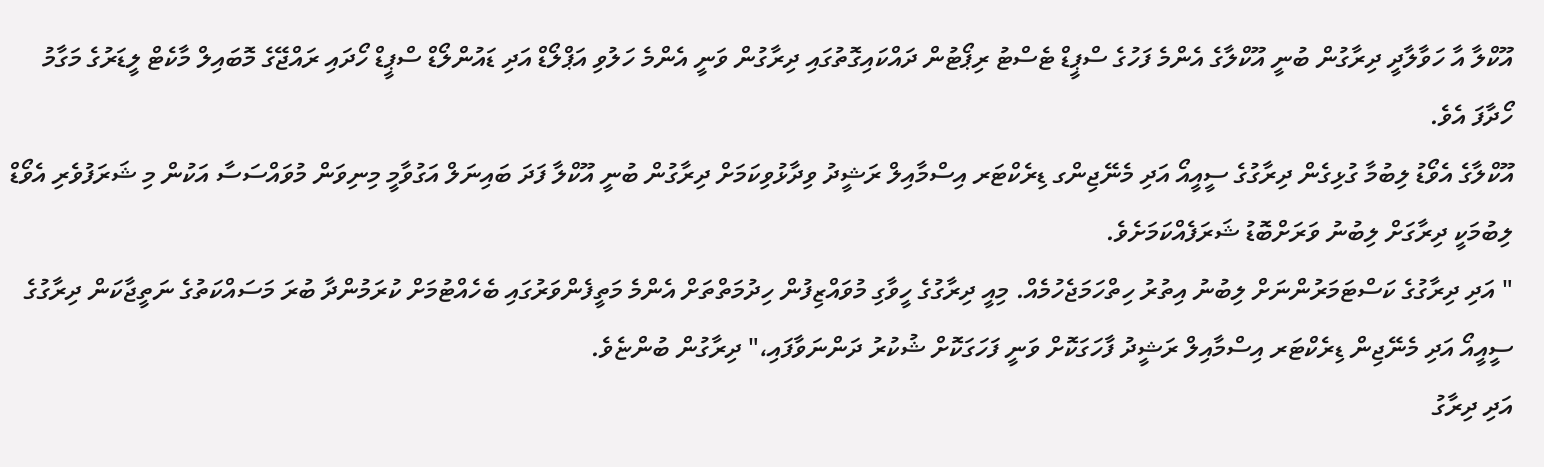އޫކްލާ އާ ހަވާލާދީ ދިރާގުން ބުނީ އޫކްލާގެ އެންމެ ފަހުގެ ސްޕީޑް ޓެސްޓު ރިޕޯޓުން ދައްކައިގޮތުގައި ދިރާގުން ވަނީ އެންމެ ހަލުވި އަޕްލޯޑް އަދި ޑައުންލޯޑް ސްޕީޑް ހޯދައި ރައްޖޭގެ މޮބައިލް މާކެޓް ލީޑަރުގެ މަގާމު ހޯދާފަ އެވެ.
އޫކްލާގެ އެވޯޑު ލިބުމާ ގުޅިގެން ދިރާގުގެ ސީއީއޯ އަދި މެނޭޖިންގ ޑިރެކްޓަރ އިސްމާއިލް ރަޝީދު ވިދާޅުވިކަމަށް ދިރާގުން ބުނީ އޫކްލާ ފަދަ ބައިނަލް އަގުވާމީ މިނިވަން މުވައްސަސާ އަކުން މި ޝަރަފުވެރި އެވޯޑް ލިބުމަކީ ދިރާގަށް ލިބުނު ވަރަށްބޮޑު ޝަރަފެއްކަމަށެވެ.
" އަދި ދިރާގުގެ ކަސްޓަމަރުންނަށް ލިބުނު އިތުރު ހިތްހަމަޖެހުމެއް. މިއީ ދިރާގުގެ ހީވާގި މުވައްޒިފުން ހިދުމަތްތަށް އެންމެ މަތީފެންވަރުގައި ބެހެއްޓުމަށް ކުރަމުންދާ ބުރަ މަސައްކަތުގެ ނަތީޖާކަން ދިރާގުގެ ސީއީއޯ އަދި މެނޭޖިން ޑިރެކްޓަރ އިސްމާއިލް ރަޝީދު ފާހަގަކޮށް ވަނީ ފަހަގަކޮށް ޝުކުރު ދަންނަވާފައި،" ދިރާގުން ބުންޏެވެ.
އަދި ދިރާގު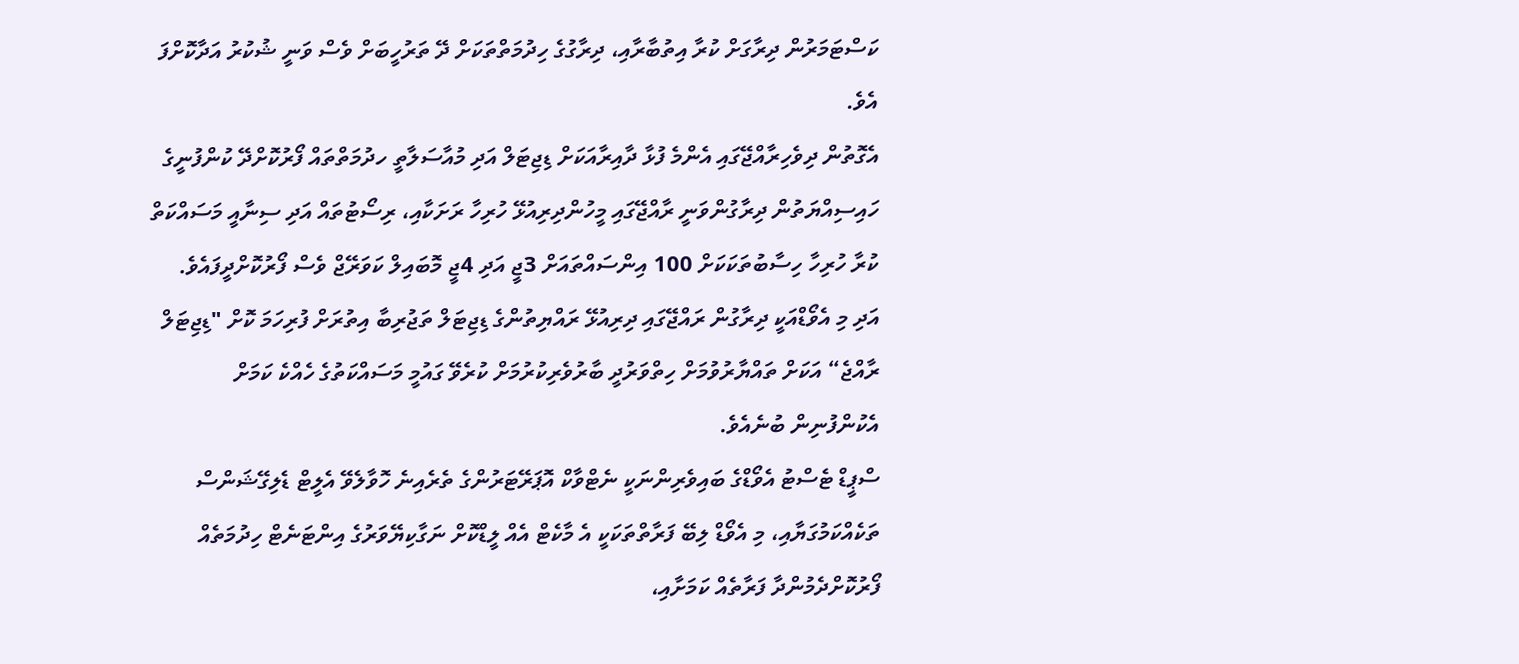ކަސްޓަމަރުން ދިރާގަށް ކުރާ އިތުބާރާއި، ދިރާގުގެ ހިދުމަތްތަކަށް ދޭ ތަރުހީބަށް ވެސް ވަނީ ޝުކުރު އަދާކޮށްފަ އެވެ.
އެގޮތުން ދިވެހިރާއްޖޭގައި އެންމެ ފުޅާ ދާއިރާއަކަށް ޑިޖިޓަލް އަދި މުއާސަލާތީ ހދުމަތްތައް ފޯރުކޮށްދޭ ކުންފުނީގެ ހައިސިއްޔަތުން ދިރާގުންވަނީ ރާއްޖޭގައި މީހުންދިރިއުޅޭ ހުރިހާ ރަށަކާއި، ރިސޯޓުތައް އަދި ސިނާއީ މަސައްކަތް ކުރާ ހުރިހާ ހިސާބުތަކަކަށް 100 އިންސައްތައަށް 3ޖީ އަދި 4ޖީ މޮބައިލް ކަވަރޭޖް ވެސް ފޯރުކޮށްދީފައެވެ.
އަދި މި އެވޯޑްއަކީ ދިރާގުން ރައްޖޭގައި ދިރިއުޅޭ ރައްޔިތުންގެ ޑިޖިޓަލް ތަޖުރިބާ އިތުރަށް ފުރިހަމަ ކޮށް "ޑިޖިޓަލް ރާއްޖެ“ އަކަށް ތައްޔާރުވުމަށް ހިތްވަރުދީ ބާރުވެރިކުރުމަށް ކުރެވޭ ގައުމީ މަސައްކަތުގެ ހެއްކެ ކަމަށް އެކުންފުނިން ބުނެއެވެ.
ސްޕީޑް ޓެސްޓު އެވޯޑްގެ ބައިވެރިންނަކީ ނެޓްވާކް އޮޕަރޭޓަރުންގެ ތެރެއިނެ ހޮވާލެވޭ އެލީޓް ޑެލިގޭޝަންސް ތަކެއްކަމުގަޔާއި، މި އެވޯޑް ލިބޭ ފަރާތްތަކަކީ އެ މާކެޓް އެއް ލީޑްކޮށް ނަގާކިޔޭވަރުގެ އިންޓަނެޓް ހިދުމަތެއް ފޯރުކޮށްދެމުންދާ ފަރާތެއް ކަމަށާއި،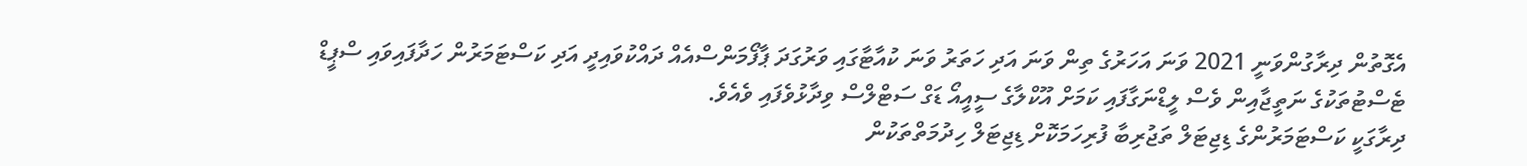އެގޮތުން ދިރާގުންވަނީ 2021 ވަނަ އަހަރުގެ ތިން ވަނަ އަދި ހަތަރު ވަނަ ކުއާޓާގައި ވަރުގަދަ ޕާފޯމަންސްއެއް ދައްކުވައިދީ އަދި ކަސްޓަމަރުން ހަދާފައިވައި ސްޕީޑް ޓެސްޓުތަކުގެ ނަތީޖާއިން ވެސް ލީޑްނަގާފައި ކަމަށް އޫކްލާގެ ސީއީއޯ ޑަގް ސަޓްލްސް ވިދާޅުވެފައި ވެއެވެ.
ދިރާގަކީ ކަސްޓަމަރުންގެ ޑިޖިޓަލް ތަޖުރިބާ ފުރިހަމަކޮށް ޑިޖިޓަލް ހިދުމަތްތަކުން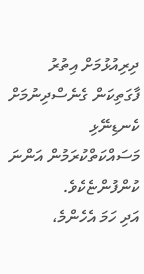ދިރިއުޅުމަށް އިތުރު ފާގަތިކަން ގެނެސްދިނުމަށް ކެނޑިނޭޅި މަސައްކަތްކުރަމުން އަންނަ ކުންފުންޏެކެވެ.
އަދި ހަމަ އެހެންމެ،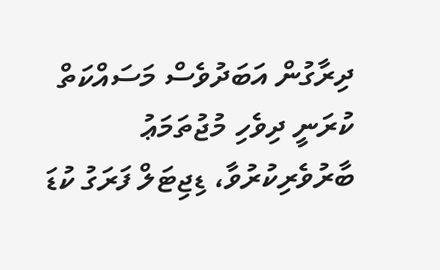ދިރާގުން އަބަދުވެސް މަސައްކަތް ކުރަނީ ދިވެހި މުޖުތަމަޢު ބާރުވެރިކުރުވާ، ޑިޖިޓަލް ފަރަގު ކުޑަ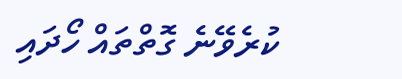ކުރެވޭނެ ގޮތްތައް ހޯދައި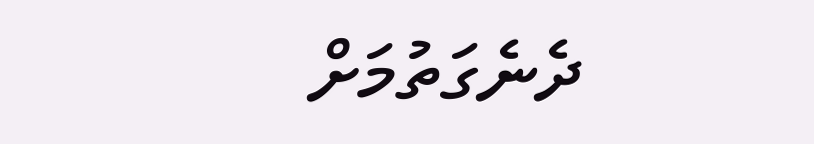ދެނެގަތުމަށް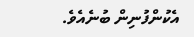އެކުންފުނިން ބުނެއެވެ.